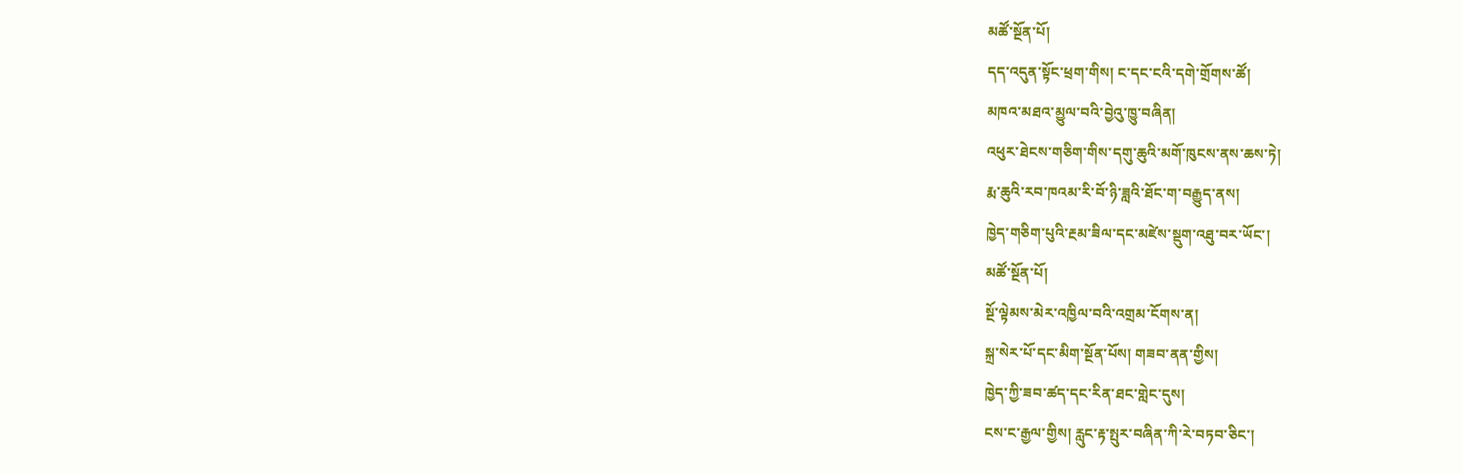མཚོ་སྔོན་པོ།
དད་འདུན་སྟོང་ཕྲག་གིས། ང་དང་ངའི་དགེ་གྲོགས་ཚོ།
མཁའ་མཐའ་མྱུལ་བའི་བྱེའུ་ཁྱུ་བཞིན།
འཕུར་ཐེངས་གཅིག་གིས་དགུ་ཆུའི་མགོ་ཁུངས་ནས་ཆས་ཏེ།
རྨ་ཆུའི་རབ་ཁའམ་རི་བོ་ཉི་ཟླའི་ཐོང་ག་བརྒྱུད་ནས།
ཁྱེད་གཅིག་པུའི་རྔམ་ཟིལ་དང་མཛེས་སྡུག་འཐུ་བར་ཡོང་།
མཚོ་སྔོན་པོ།
སྔོ་ལྟེམས་མེར་འཁྱིལ་བའི་འགྲམ་ངོགས་ན།
སྐྲ་སེར་པོ་དང་མིག་སྔོན་པོས། གཟབ་ནན་གྱིས།
ཁྱེད་ཀྱི་ཟབ་ཚད་དང་རིན་ཐང་གླེང་དུས།
ངས་ང་རྒྱལ་གྱིས། རླུང་རྟ་སྤུར་བཞིན་ཀི་རེ་བཏབ་ཅིང་།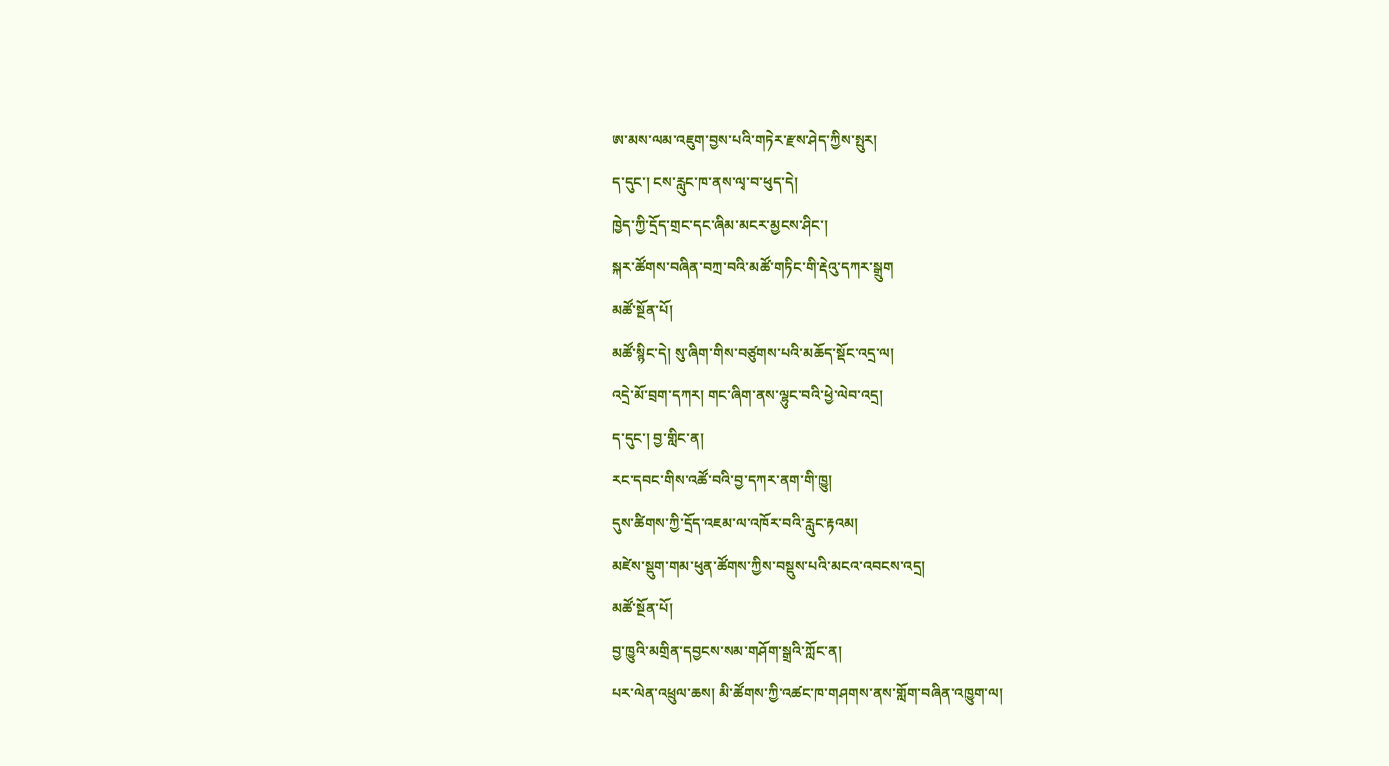ཨ་མས་ལམ་འཇུག་བྱས་པའི་གཏེར་རྫས་ཤེད་ཀྱིས་སྤུར།
ད་དུང་། ངས་རླུང་ཁ་ནས་ལྭ་བ་ཕུད་དེ།
ཁྱེད་ཀྱི་དྲོད་གྲང་དང་ཞིམ་མངར་མྱངས་ཤིང་།
སྐར་ཚོགས་བཞིན་བཀྲ་བའི་མཚོ་གཏིང་གི་རྡེའུ་དཀར་སྒྲུག
མཚོ་སྔོན་པོ།
མཚོ་སྙིང་དེ། སུ་ཞིག་གིས་བཙུགས་པའི་མཆོད་སྡོང་འདྲ་ལ།
འདྲེ་མོ་བྲག་དཀར། གང་ཞིག་ནས་ལྷུང་བའི་ཕྱེ་ལེབ་འདྲ།
ད་དུང་། བྱ་གླིང་ན།
རང་དབང་གིས་འཚོ་བའི་བྱ་དཀར་ནག་གི་ཁྱུ།
དུས་ཚིགས་ཀྱི་དྲོད་འཇམ་ལ་འཁོར་བའི་རླུང་རྟའམ།
མཛེས་སྡུག་གམ་ཕུན་ཚོགས་ཀྱིས་བསྡུས་པའི་མངའ་འབངས་འདྲ།
མཚོ་སྔོན་པོ།
བྱ་ཁྱུའི་མགྲིན་དབྱངས་སམ་གཤོག་སྒྲའི་ཀློང་ན།
པར་ལེན་འཕྲུལ་ཆས། མི་ཚོགས་ཀྱི་འཚང་ཁ་གཤགས་ནས་གློག་བཞིན་འཁྱུག་ལ།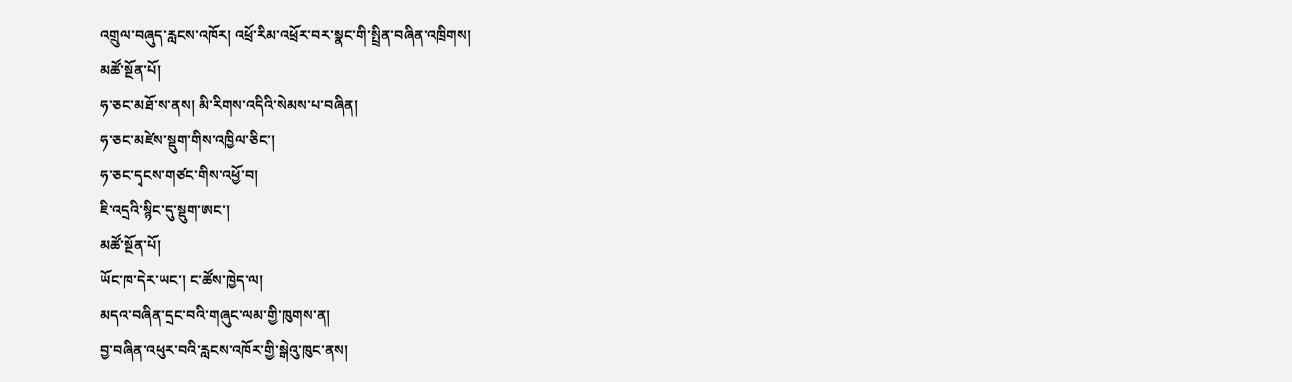འགྲུལ་བཞུད་རླངས་འཁོར། འཕྲོ་རིམ་འཕྲོར་བར་སྣང་གི་སྤྲིན་བཞིན་འཁྲིགས།
མཚོ་སྔོན་པོ།
ཧ་ཅང་མཐོ་ས་ནས། མི་རིགས་འདིའི་སེམས་པ་བཞིན།
ཧ་ཅང་མཛེས་སྡུག་གིས་འཁྱིལ་ཅིང་།
ཧ་ཅང་དྭངས་གཙང་གིས་འཕྱོ་བ།
ཇི་འདྲའི་སྙིང་དུ་སྡུག་ཨང་།
མཚོ་སྔོན་པོ།
ཡོང་ཁ་དེར་ཡང་། ང་ཚོས་ཁྱེད་ལ།
མདའ་བཞིན་དྲང་བའི་གཞུང་ལམ་གྱི་ཁུགས་ན།
བྱ་བཞིན་འཕུར་བའི་རླངས་འཁོར་གྱི་སྒེའུ་ཁུང་ནས།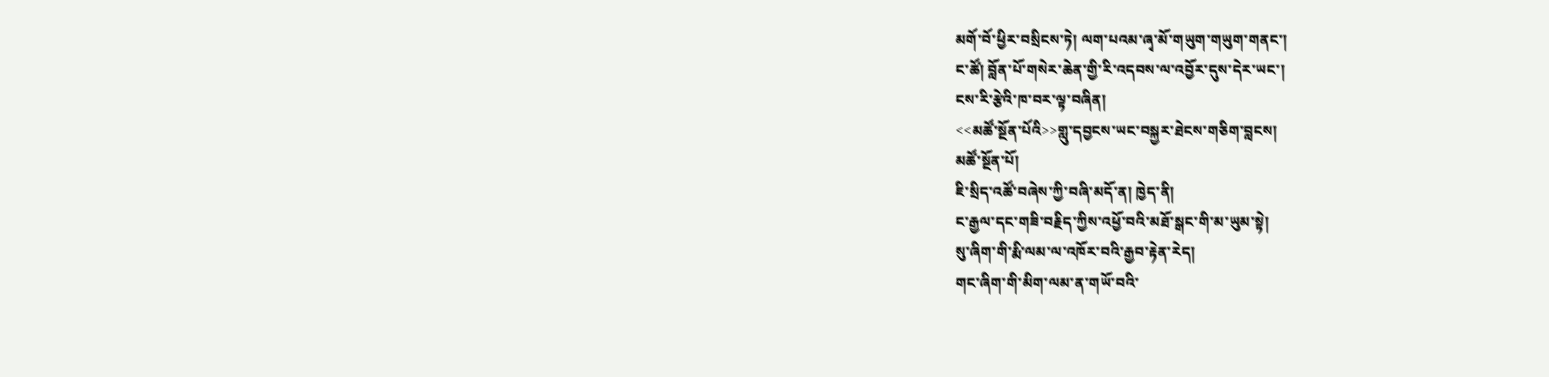མགོ་བོ་ཕྱིར་བསྲིངས་ཏེ། ལག་པའམ་ཞྭ་མོ་གཡུག་གཡུག་གནང་།
ང་ཚོ། བློན་པོ་གསེར་ཆེན་གྱི་རི་འདབས་ལ་འབྱོར་དུས་དེར་ཡང་།
ངས་རི་རྩེའི་ཁ་བར་ལྟ་བཞིན།
<<མཚོ་སྔོན་པོའི>>གླུ་དབྱངས་ཡང་བསྐྱར་ཐེངས་གཅིག་བླངས།
མཚོ་སྔོན་པོ།
ཇི་སྲིད་འཚོ་བཞེས་ཀྱི་བཞི་མདོ་ན། ཁྱེད་ནི།
ང་རྒྱལ་དང་གཟི་བརྗིད་ཀྱིས་འཕྱོ་བའི་མཐོ་སྒང་གི་མ་ཡུམ་སྟེ།
སུ་ཞིག་གི་རྨི་ལམ་ལ་འཁོར་བའི་རྒྱབ་རྟེན་རེད།
གང་ཞིག་གི་མིག་ལམ་ན་གཡོ་བའི་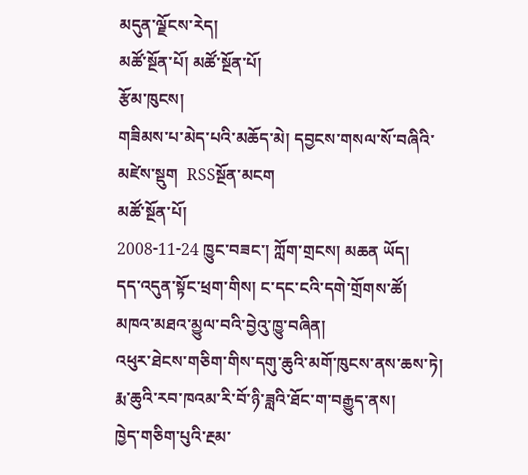མདུན་ལྗོངས་རེད།
མཚོ་སྔོན་པོ། མཚོ་སྔོན་པོ།
རྩོམ་ཁུངས།
གཟིམས་པ་མེད་པའི་མཆོད་མེ། དབྱངས་གསལ་སོ་བཞིའི་མཛེས་སྡུག  RSSསྔོན་མངག
མཚོ་སྔོན་པོ།
2008-11-24 ཁྱུང་བཟང་། ཀློག་གྲངས། མཆན ཡོད།
དད་འདུན་སྟོང་ཕྲག་གིས། ང་དང་ངའི་དགེ་གྲོགས་ཚོ།
མཁའ་མཐའ་མྱུལ་བའི་བྱེའུ་ཁྱུ་བཞིན།
འཕུར་ཐེངས་གཅིག་གིས་དགུ་ཆུའི་མགོ་ཁུངས་ནས་ཆས་ཏེ།
རྨ་ཆུའི་རབ་ཁའམ་རི་བོ་ཉི་ཟླའི་ཐོང་ག་བརྒྱུད་ནས།
ཁྱེད་གཅིག་པུའི་རྔམ་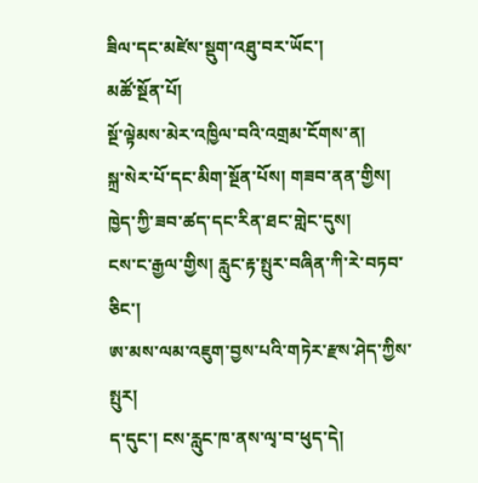ཟིལ་དང་མཛེས་སྡུག་འཐུ་བར་ཡོང་།
མཚོ་སྔོན་པོ།
སྔོ་ལྟེམས་མེར་འཁྱིལ་བའི་འགྲམ་ངོགས་ན།
སྐྲ་སེར་པོ་དང་མིག་སྔོན་པོས། གཟབ་ནན་གྱིས།
ཁྱེད་ཀྱི་ཟབ་ཚད་དང་རིན་ཐང་གླེང་དུས།
ངས་ང་རྒྱལ་གྱིས། རླུང་རྟ་སྤུར་བཞིན་ཀི་རེ་བཏབ་ཅིང་།
ཨ་མས་ལམ་འཇུག་བྱས་པའི་གཏེར་རྫས་ཤེད་ཀྱིས་སྤུར།
ད་དུང་། ངས་རླུང་ཁ་ནས་ལྭ་བ་ཕུད་དེ།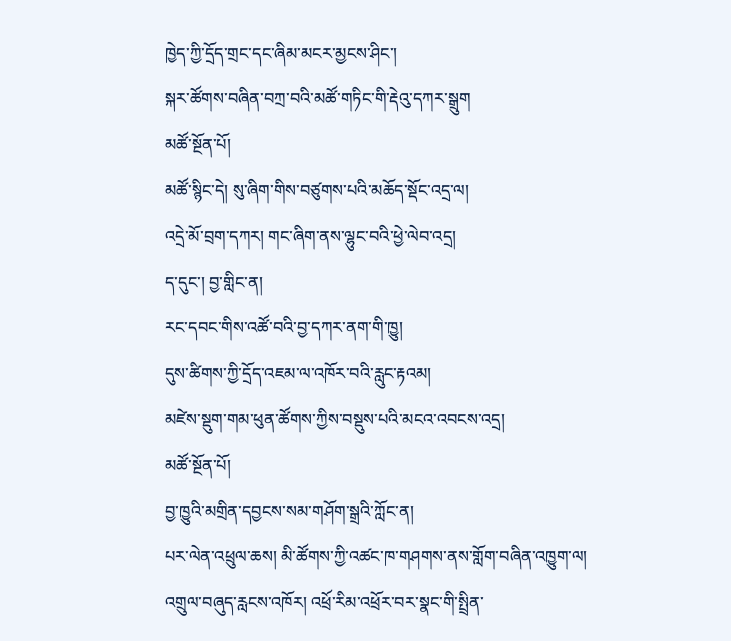ཁྱེད་ཀྱི་དྲོད་གྲང་དང་ཞིམ་མངར་མྱངས་ཤིང་།
སྐར་ཚོགས་བཞིན་བཀྲ་བའི་མཚོ་གཏིང་གི་རྡེའུ་དཀར་སྒྲུག
མཚོ་སྔོན་པོ།
མཚོ་སྙིང་དེ། སུ་ཞིག་གིས་བཙུགས་པའི་མཆོད་སྡོང་འདྲ་ལ།
འདྲེ་མོ་བྲག་དཀར། གང་ཞིག་ནས་ལྷུང་བའི་ཕྱེ་ལེབ་འདྲ།
ད་དུང་། བྱ་གླིང་ན།
རང་དབང་གིས་འཚོ་བའི་བྱ་དཀར་ནག་གི་ཁྱུ།
དུས་ཚིགས་ཀྱི་དྲོད་འཇམ་ལ་འཁོར་བའི་རླུང་རྟའམ།
མཛེས་སྡུག་གམ་ཕུན་ཚོགས་ཀྱིས་བསྡུས་པའི་མངའ་འབངས་འདྲ།
མཚོ་སྔོན་པོ།
བྱ་ཁྱུའི་མགྲིན་དབྱངས་སམ་གཤོག་སྒྲའི་ཀློང་ན།
པར་ལེན་འཕྲུལ་ཆས། མི་ཚོགས་ཀྱི་འཚང་ཁ་གཤགས་ནས་གློག་བཞིན་འཁྱུག་ལ།
འགྲུལ་བཞུད་རླངས་འཁོར། འཕྲོ་རིམ་འཕྲོར་བར་སྣང་གི་སྤྲིན་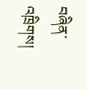བཞིན་འཁྲིགས།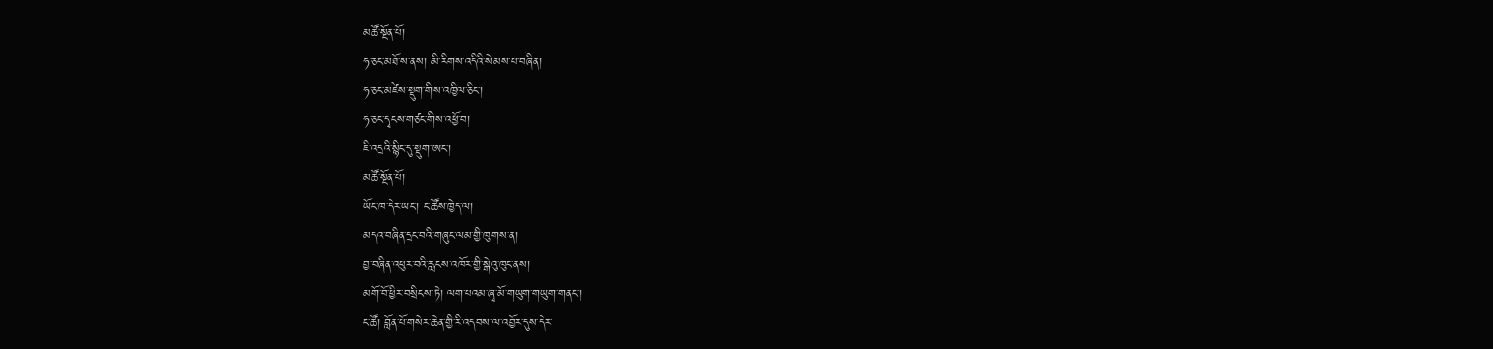མཚོ་སྔོན་པོ།
ཧ་ཅང་མཐོ་ས་ནས། མི་རིགས་འདིའི་སེམས་པ་བཞིན།
ཧ་ཅང་མཛེས་སྡུག་གིས་འཁྱིལ་ཅིང་།
ཧ་ཅང་དྭངས་གཙང་གིས་འཕྱོ་བ།
ཇི་འདྲའི་སྙིང་དུ་སྡུག་ཨང་།
མཚོ་སྔོན་པོ།
ཡོང་ཁ་དེར་ཡང་། ང་ཚོས་ཁྱེད་ལ།
མདའ་བཞིན་དྲང་བའི་གཞུང་ལམ་གྱི་ཁུགས་ན།
བྱ་བཞིན་འཕུར་བའི་རླངས་འཁོར་གྱི་སྒེའུ་ཁུང་ནས།
མགོ་བོ་ཕྱིར་བསྲིངས་ཏེ། ལག་པའམ་ཞྭ་མོ་གཡུག་གཡུག་གནང་།
ང་ཚོ། བློན་པོ་གསེར་ཆེན་གྱི་རི་འདབས་ལ་འབྱོར་དུས་དེར་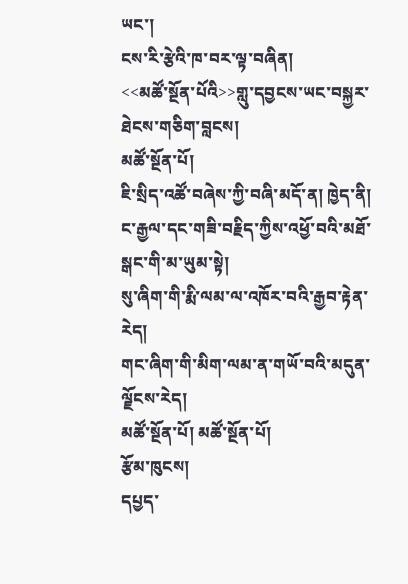ཡང་།
ངས་རི་རྩེའི་ཁ་བར་ལྟ་བཞིན།
<<མཚོ་སྔོན་པོའི>>གླུ་དབྱངས་ཡང་བསྐྱར་ཐེངས་གཅིག་བླངས།
མཚོ་སྔོན་པོ།
ཇི་སྲིད་འཚོ་བཞེས་ཀྱི་བཞི་མདོ་ན། ཁྱེད་ནི།
ང་རྒྱལ་དང་གཟི་བརྗིད་ཀྱིས་འཕྱོ་བའི་མཐོ་སྒང་གི་མ་ཡུམ་སྟེ།
སུ་ཞིག་གི་རྨི་ལམ་ལ་འཁོར་བའི་རྒྱབ་རྟེན་རེད།
གང་ཞིག་གི་མིག་ལམ་ན་གཡོ་བའི་མདུན་ལྗོངས་རེད།
མཚོ་སྔོན་པོ། མཚོ་སྔོན་པོ།
རྩོམ་ཁུངས།
དཔྱད་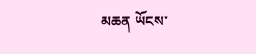མཆན ཡོངས་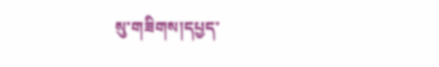སུ་གཟིགས།དཔྱད་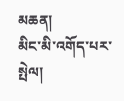མཆན།
མིང་མི་འགོད་པར་སྤེལ།